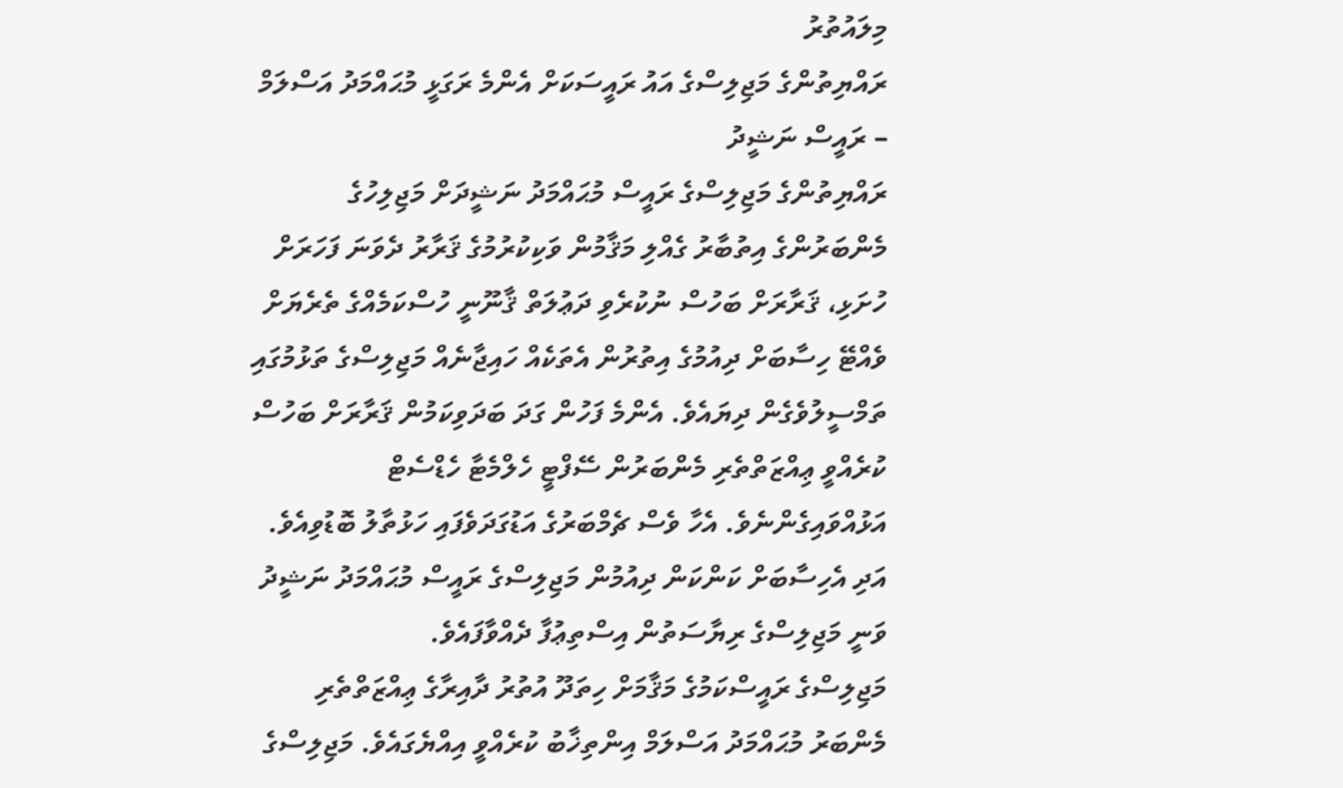މިލައުތުރު
ރައްޔިތުންގެ މަޖިލިސްގެ އައު ރައީސަކަށް އެންމެ ރަގަޅީ މުޙައްމަދު އަސްލަމް – ރައީސް ނަޝީދު
ރައްޔިތުންގެ މަޖިލިސްގެ ރައީސް މުޙައްމަދު ނަޝީދަށް މަޖިލިހުގެ މެންބަރުންގެ އިތުބާރު ގެއްލި މަޤާމުން ވަކިކުރުމުގެ ޤަރާރު ދެވަނަ ފަހަރަށް ހުށަޅި، ޤަރާރަށް ބަހުސް ނުކުރެވި ދަޢުލަތް ޤާނޫނީ ހުސްކަމެއްގެ ތެރެޔަށް ވެއްޓޭ ހިސާބަށް ދިއުމުގެ އިތުރުން އެތަކެއް ހައިޖާނެއް މަޖިލިސްގެ ތަޅުމުގައި ތަމްސީލުވެގެން ދިޔައެވެ. އެންމެ ފަހުން ގަދަ ބަދަވިކަމުން ޤަރާރަށް ބަހުސް ކުރެއްވީ ޢިއްޒަތްތެރި މެންބަރުން ސޭފްޓީ ހެލްމެޓާ ހެޑްސެޓް އަޅުއްވައިގެންނެވެ. އެހާ ވެސް ޗެމްބަރުގެ އަޑުގަދަވެފައި ހަޅުތާލު ބޮޑުވިއެވެ. އަދި އެހިސާބަށް ކަންކަން ދިއުމުން މަޖިލިސްގެ ރައީސް މުޙައްމަދު ނަޝީދު ވަނީ މަޖިލިސްގެ ރިޔާސަތުން އިސްތިޢުފާ ދެއްވާފައެވެ.
މަޖިލިސްގެ ރައީސްކަމުގެ މަޤާމަށް ހިތަދޫ އުތުރު ދާއިރާގެ ޢިއްޒަތްތެރި މެންބަރު މުޙައްމަދު އަސްލަމް އިންތިޚާބު ކުރެއްވީ އިއްޔެގައެވެ. މަޖިލިސްގެ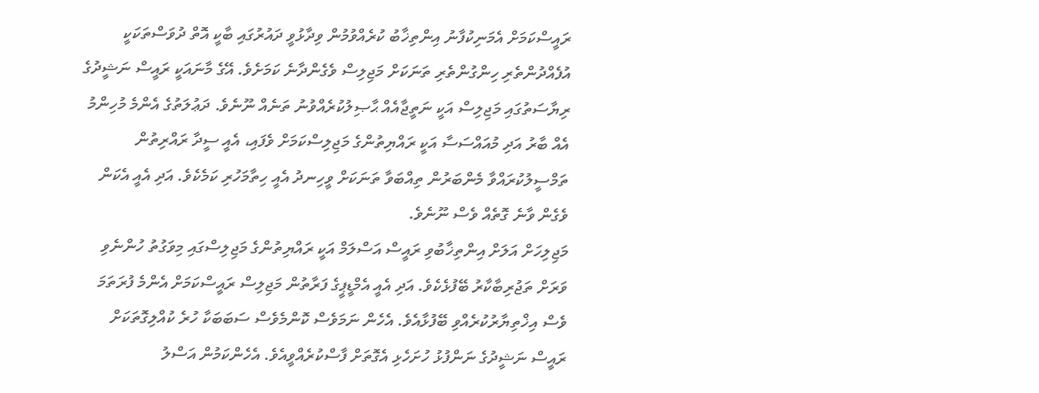ރައީސްކަމަށް އެމަނިކުފާނު އިންތިޚާބު ކުރެއްވުމުން ވިދާޅުވީ ދައުރުގައި ބާކީ އޮތް ދުވަސްތަކަކީ އުފެއްދުންތެރި ހިންގުންތެރި ތަނަކަށް މަޖިލިސް ވެގެންދާނެ ކަމަށެވެ. އޭގެ މާނައަކީ ރައީސް ނަޝީދުގެ ރިޔާސަތުގައި މަޖިލިސް އަކީ ނަތީޖާއެއް ޙާޞިލުކުރެއްވުނު ތަނެއް ނޫނެވެ. ދަޢުލަތުގެ އެންމެ މުހިންމު އެއް ބާރު އަދި މުއައްސަސާ އަކީ ރައްޔިތުންގެ މަޖިލިސްކަމަށް ވެފައި، އެއީ ސީދާ ރައްރިތުން ތަމްސީލުކުރައްވާ މެންބަރުން ތިއްބަވާ ތަނަކަށް ވީހިނދު އެއީ ހިތާމަހުރި ކަމެކެވެ. އަދި އެއީ އެކަން ވެގެން ވާނެ ގޮތެއް ވެސް ނޫނެވެ.
މަޖިލިހަށް އަލަށް އިންތިޚާބުވި ރައީސް އަސްލަމް އަކީ ރައްޔިތުންގެ މަޖިލިސްގައި މިވަގުތު ހުންނެވި ވަރަށް ތަޖުރިބާކާރު ބޭފުޅެކެވެ. އަދި އެއީ އެމްޑީޕީގެ ފަރާތުން މަޖިލިސް ރައީސްކަމަށް އެންމެ ފުރަތަމަ ވެސް އިޚްތިޔާރުކުރެއްވި ބޭފުޅާއެވެ. އެހެން ނަމަވެސް ކޮންމެވެސް ސަބަބަކާ ހުރެ ކުއްލިގޮތަކަށް ރައީސް ނަޝީދުގެ ނަންފުޅު ހުށަހެޅި އެގޮތަށް ފާސްކުރެއްވީއެވެ. އެހެންކަމުން އަސްލު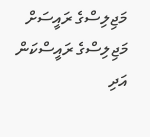މަޖިލިސްގެ ރައީސަށް މަޖިލިސްގެ ރައީސްކަން އަދި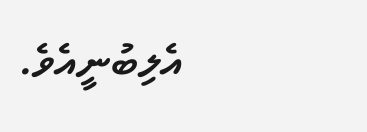އެލިބުނީއެވެ.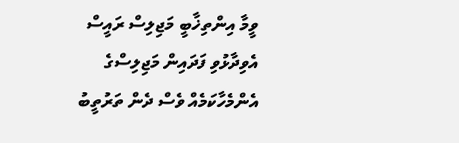ވީމާ އިންތިޚާބީ މަޖިލިސް ރައީސް އެވިދާޅުވި ފަދައިން މަޖިލިސްގެ އެންމެހާކަމެއް ވެސް ދެން ތަރުތީބު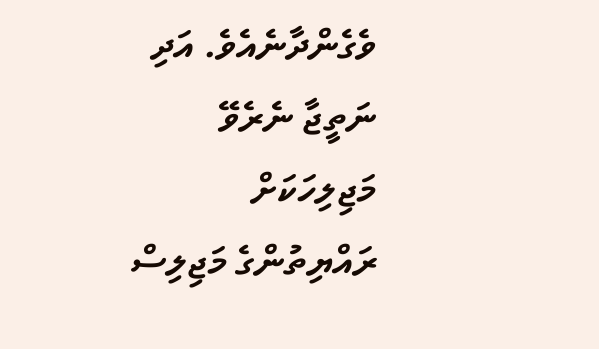ވެގެންދާނެއެވެ. އަދި ނަތީޖާ ނެރެވޭ މަޖިލިހަކަށް ރައްޔިތުންގެ މަޖިލިސް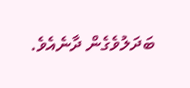ބަދަލުވެގެން ދާނެއެވެ.